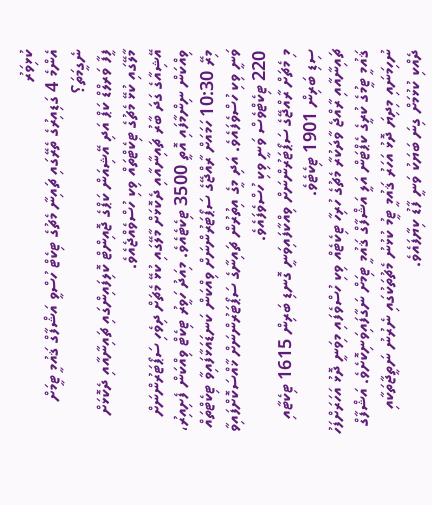ކުޅިވަރު
އެންމެ 4 ގަޑިއިރުގެ ތެރޭގައި ޗައިނާ މެޗުގެ ޓިކެޓް ހުސްވީ އަޝްފާގް ޤައުމީ ޓީމަށް ނެގީމަތަ؟
ފީފާ ވަރލްޑް ކަޕް އަދި އޭޝިއަން ކަޕްގެ ޖޮއިންޓް ކޮލިފައިންގައި ޗައިނާއާއި ދެކޮޅަށް މާލޭގައި ކުޅޭ މެޗުގެ ޓިކެޓްތައް ވިކި ހުސްވެއްޖެއެވެ.
އޭޝިއާގެ ގަދަ ބާރު ޗައިނާއާއި ދެކޮޅަށް މާލޭގައި ކުޅޭ މެޗަށް ދިވެހި ސަޕޯޓަރުންނަށް ވިއްކަން ނިންމާފައި އޮތީ 3500 ޓިކެޓެއެވެ. މިއަދު ހަވީރު ޓިކެޓް ވިއްކަން ފެށިއިރު، މިރޭ 10:30 ހަމައަށް ރާއްޖޭގެ ސަޕޯޓަރުންނަށް ވިއްކަން ކަނޑައަޅާފައިވާ ޓިކެޓްތައް ވަނީ ވިކި ހުސްވެފައެވެ. އަދި މީގެ އިތުރުން ޗައިނާގެ ސަޕޯޓަރުންނަށް ޚާއްސަކޮށްފައިވާ 220 ޓިކެޓްވެސް ވަނީ ވިކި ހުސްވެފައެވެ.
މި މެޗަށް ރާއްޖޭގެ ސަޕޯޓަރުންނަށް ވިއްކާފައިވަނީ ގޮނޑި ބަރިން 1615 ޓިކެޓާއި ސިޑި ބަރިން 1901 ޓިކެޓެވެ.
ޗައިނާއާއި ރާއްޖެ ވާދަކުރާ މެޗުގެ ހުރިހާ ޓިކެޓެއް ވިކި ހުސްވެފައި މިވަނީ ދޮޅު އަހަރަށްފަހު ޤައުމީ ޓީމުގެ ކުރީގެ ކެޕްޓަން އަލީ އަޝްފާގް ޤައުމީ ޓިމަށް ނަގާފައިވަނިކޮށެވެ. އަޝްފާގް ނުހިމަނައި މިދިޔަ ދޮޅު އަހަރު ޤައުމީ ޓީމު ކުޅުނު މެޗުތަކުގައި ނެރުނު ނަތީޖާތަކާއި ދެއްކި ކުޅުމަށް ގިނަ ބަޔަކު ވަނީ ފާޑު ކިޔާފައެވެ.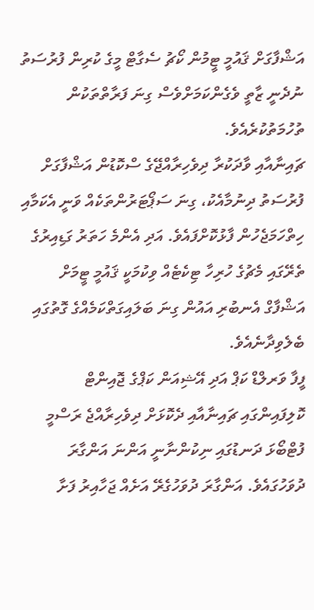އަޝްފާގަށް ޤައުމީ ޓީމުން ކޯޗު ސެގާޓް މީގެ ކުރިން ފުރުސަތު ނުދެނީ ޒާތީ ވެގެންކަމަށްވެސް ގިނަ ފަރާތްތަކުން ތުހުމަތުކުރެއެވެ.
ޗައިނާއާއި ވާދަކުރާ ދިވެހިރާއްޖޭގެ ސްކޮޑުން އަޝްފާގަށް ފުރުސަތު ދިނުމާއެކު، ގިނަ ސަޕޯޓަރުންތަކެއް ވަނީ އެކަމާއި ހިތްހަމަޖެހުން ފާޅުކޮށްފައެވެ. އަދި އެންމެ ހަތަރު ގަޑިއިރުގެ ތެރޭގައި މެޗުގެ ހުރިހާ ޓިކެޓެއް ވިކުމަކީ ޤައުމީ ޓީމަށް އަޝްފާގް އެނބުރި އައުން ގިނަ ބަލައިގަތްކަމެއްގެ ގޮތުގައި ބެލެވިދާނެއެވެ.
ފީފާ ވަރލްޑް ކަޕް އަދި އޭޝިއަން ކަޕްގެ ޖޮއިންޓް ކޮލިފައިންގައި ޗައިނާއާއި ދެކޮޅަށް ދިވެހިރާއްޖެ ރަސްމީ ފުޓްބޯޅަ ދަނޑުގައި ނިކުންނާނީ އަންނަ އަންގާރަ ދުވަހުގައެވެ. އަންގާރަ ދުވަހުގެރޭ އަށެއް ޖަހާއިރު ފަށާ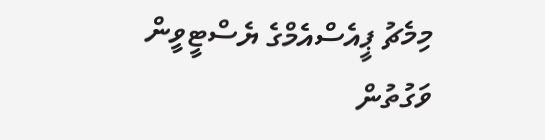މިމެޗު ޕީއެސްއެމްގެ ޔެސްޓީވީން ވަގުތުން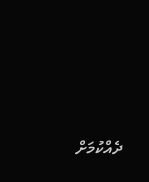ދެއްކުމަށް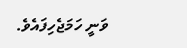ވަނީ ހަމަޖެހިފައެވެ.